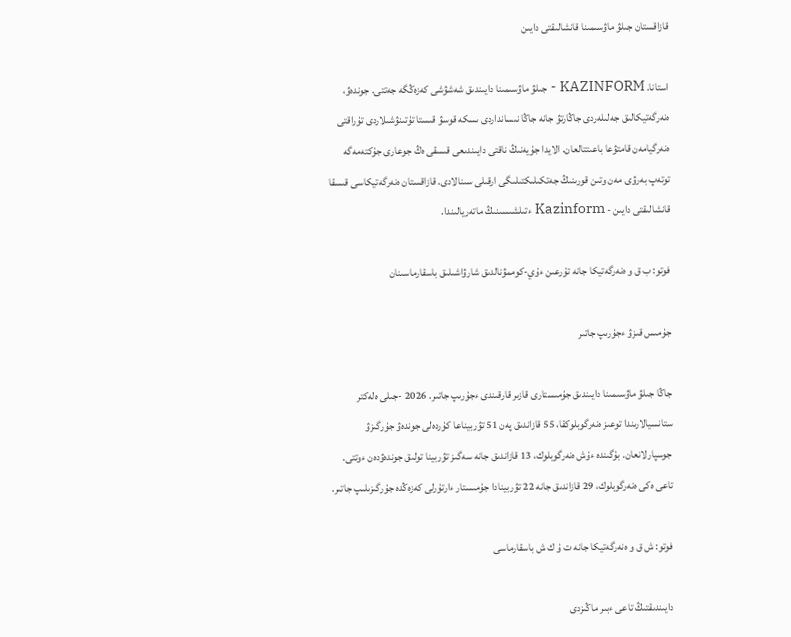قازاقستان جىلۋ ماۋسىمىنا قانشالىقتى دايىن

استانا. KAZINFORM - جىلۋ ماۋسىمىنا دايىندىق شەشۋشى كەزەڭگە جەتتى. جوندەۋ، ەنەرگەتيكالىق جەلىلەردى جاڭارتۋ جانە جاڭا نىسانداردى ىسكە قوسۋ قىستا تۇتىنۋشىلاردى تۇراقتى ەنەرگيامەن قامتۋعا باعىتتالعان. الايدا جۇيەنىڭ ناقتى دايىندىعى قىسقى ەڭ جوعارى جۇكتەمەگە توتەپ بەرۋى مەن وتىن قورىنىڭ جەتكىلىكتىلىگى ارقىلى سىنالادى. قازاقستان ەنەرگەتيكاسى قىسقا قانشالىقتى دايىن - Kazinform ءتىلشىسىنىڭ ماتەريالىندا.

فوتو: ب ق و ەنەرگەتيكا جانە تۇرعىن ءۇي-كوممۋنالدىق شارۋاشىلىق باسقارماسىنان

جۇمىس قىزۋ ءجۇرىپ جاتىر

جاڭا جىلۋ ماۋسىمىنا دايىندىق جۇمىستارى قازىر قارقىندى ءجۇرىپ جاتىر. 2026 -جىلى ەلەكتر ستانسيالارىندا توعىز ەنەرگوبلوكقا، 55 قازاندىق پەن 51 تۋربيناعا كۇردەلى جوندەۋ جۇرگىزۋ جوسپارلانعان. بۇگىندە ءۇش ەنەرگوبلوك، 13 قازاندىق جانە سەگىز تۋربينا تولىق جوندەۋدەن ءوتتى. تاعى ەكى ەنەرگوبلوك، 29 قازاندىق جانە 22 تۋربينادا جۇمىستار ءارتۇرلى كەزەڭدە جۇرگىزىلىپ جاتىر.

فوتو: ش ق و ەنەرگەتيكا جانە ت ۇ ك ش باسقارماسى

دايىندىقتىڭ تاعى ءبىر ماڭىزدى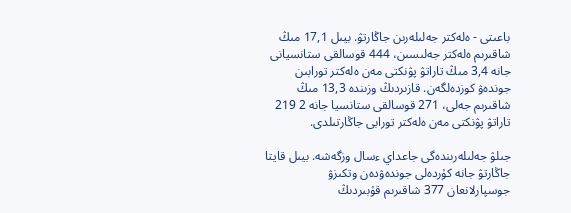باعىتى - ەلەكتر جەلىلەرىن جاڭارتۋ. بيىل 17,1 مىڭ شاقىرىم ەلەكتر جەلىسىن، 444 قوسالقى ستانسيانى جانە 3,4 مىڭ تاراتۋ پۋنكتى مەن ەلەكتر تورابىن جوندەۋ كوزدەلگەن. قازىردىڭ وزىندە 13,3 مىڭ شاقىرىم جەلى، 271 قوسالقى ستانسيا جانە 2 219 تاراتۋ پۋنكتى مەن ەلەكتر تورابى جاڭارتىلدى.

جىلۋ جەلىلەرىندەگى جاعداي ءسال وزگەشە. بيىل قايتا جاڭارتۋ جانە كۇردەلى جوندەۋدەن وتكىزۋ جوسپارلانعان 377 شاقىرىم قۇبىردىڭ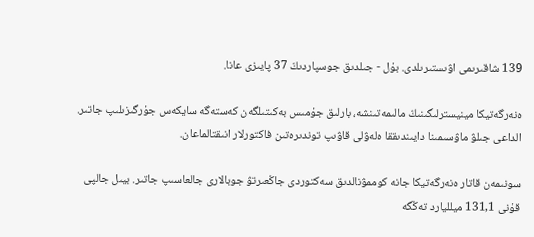139 شاقىرىمى اۋىستىرىلدى. بۇل - جىلدىق جوسپاردىڭ 37 پايىزى عانا.

ەنەرگەتيكا مينيسترلىگىنىڭ مالىمەتىنشە، بارلىق جۇمىس بەكىتىلگەن كەستەگە سايكەس جۇرگىزىلىپ جاتىر. الداعى جىلۋ ماۋسىمىنا دايىندىققا ەلەۋلى قاۋىپ توندىرەتىن فاكتورلار انىقتالماعان.

سونىمەن قاتار ەنەرگەتيكا جانە كوممۋنالدىق سەكتوردى جاڭعىرتۋ جوبالارى جالعاسىپ جاتىر. بيىل جالپى قۇنى 131,1 ميلليارد تەڭگە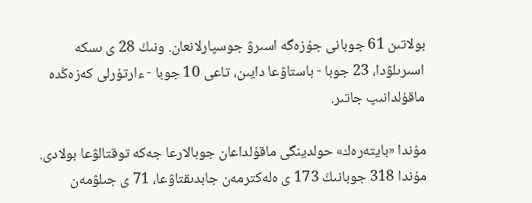بولاتىن 61 جوبانى جۇزەگە اسىرۋ جوسپارلانعان. ونىڭ 28 ى ىسكە اسىرىلۋدا، 23 جوبا - باستاۋعا دايىن، تاعى 10 جوبا - ءارتۇرلى كەزەڭدە ماقۇلدانىپ جاتىر.

مۇندا «بايتەرەك» حولدينگى ماقۇلداعان جوبالارعا جەكە توقتالۋعا بولادى. مۇندا 318 جوبانىڭ 173 ى ەلەكترمەن جابدىقتاۋعا، 71 ى جىلۋمەن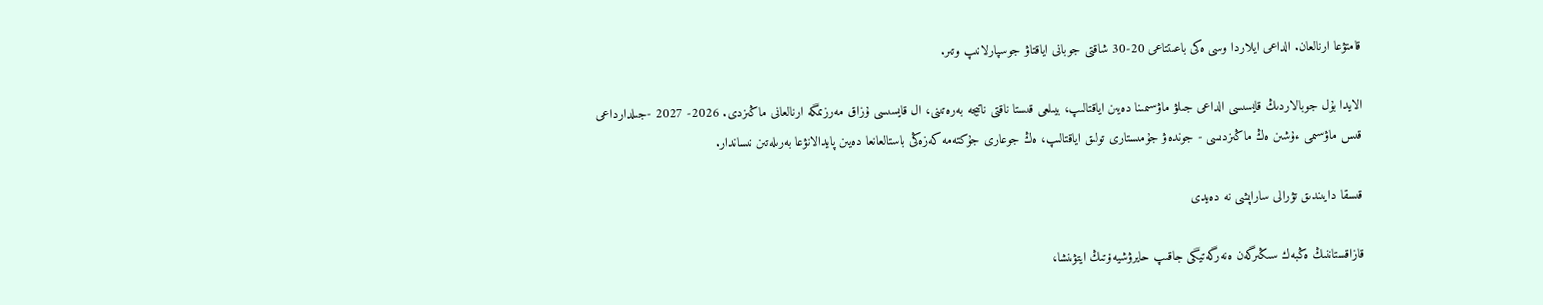قامتۋعا ارنالعان. الداعى ايلاردا وسى ەكى باعىتتاعى 20-30 شاقتى جوبانى اياقتاۋ جوسپارلانىپ وتىر.

الايدا بۇل جوبالاردىڭ قايسىسى الداعى جىلۋ ماۋسىمىنا دەيىن اياقتالىپ، بيىلعى قىستا ناقتى ناتيجە بەرەتىنى، ال قايسىسى ۇزاق مەرزىمگە ارنالعانى ماڭىزدى. 2026- 2027 -جىلدارداعى قىس ماۋسىمى ءۇشىن ەڭ ماڭىزدىسى - جوندەۋ جۇمىستارى تولىق اياقتالىپ، ەڭ جوعارى جۇكتەمە كەزەڭى باستالعانعا دەيىن پايدالانۋعا بەرىلەتىن نىساندار.

قىسقا دايىندىق تۋرالى ساراپشى نە دەيدى

قازاقستاننىڭ ەڭبەك سىڭىرگەن ەنەرگەتيگى جاقىپ حايرۋشيەۆتىڭ ايتۋىنشا،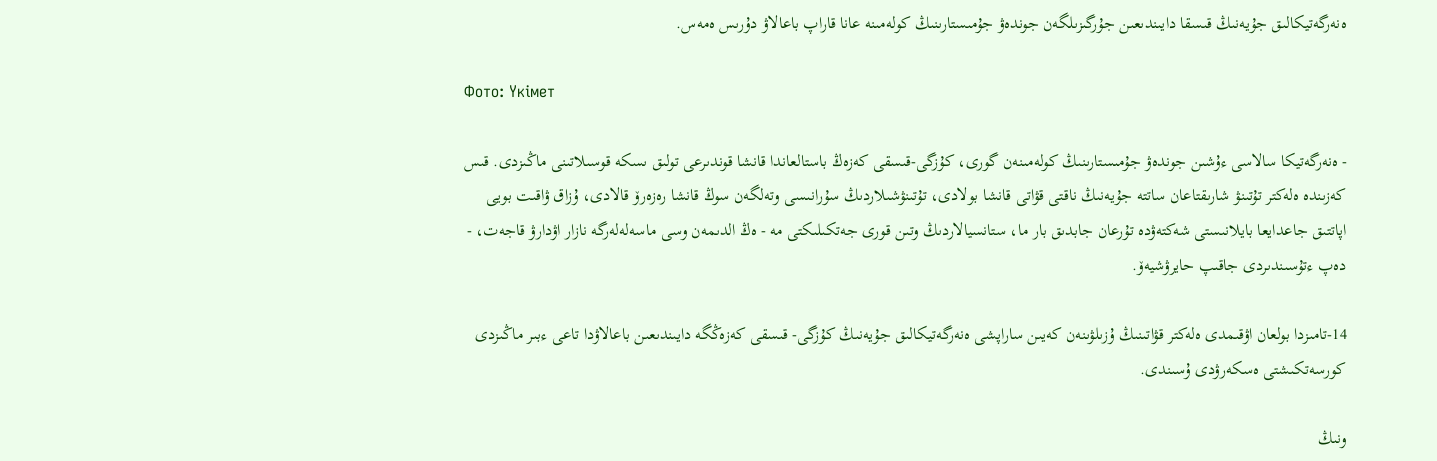ەنەرگەتيكالىق جۇيەنىڭ قىسقا دايىندىعىن جۇرگىزىلگەن جوندەۋ جۇمىستارىنىڭ كولەمىنە عانا قاراپ باعالاۋ دۇرىس ەمەس.

Фото: Үкімет

- ەنەرگەتيكا سالاسى ءۇشىن جوندەۋ جۇمىستارىنىڭ كولەمىنەن گورى، كۇزگى-قىسقى كەزەڭ باستالعاندا قانشا قوندىرعى تولىق ىسكە قوسىلاتىنى ماڭىزدى. قىس كەزىندە ەلەكتر تۇتىنۋ شارىقتاعان ساتتە جۇيەنىڭ ناقتى قۋاتى قانشا بولادى، تۇتىنۋشىلاردىڭ سۇرانىسى وتەلگەن سوڭ قانشا رەزەرۆ قالادى، ۇزاق ۋاقىت بويى اپاتتىق جاعدايعا بايلانىستى شەكتەۋدە تۇرعان جابدىق بار ما، ستانسيالاردىڭ وتىن قورى جەتكىلىكتى مە - ەڭ الدىمەن وسى ماسەلەلەرگە نازار اۋدارۋ قاجەت، - دەپ ءتۇسىندىردى جاقىپ حايرۋشيەۆ.

14-تامىزدا بولعان اۋقىمدى ەلەكتر قۋاتىنىڭ ۇزىلۋىنەن كەيىن ساراپشى ەنەرگەتيكالىق جۇيەنىڭ كۇزگى- قىسقى كەزەڭگە دايىندىعىن باعالاۋدا تاعى ءبىر ماڭىزدى كورسەتكىشتى ەسكەرۋدى ۇسىندى.

ونىڭ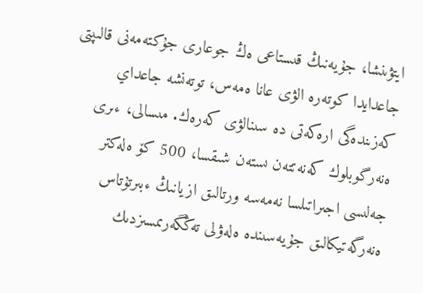ايتۋىنشا، جۇيەنىڭ قىستاعى ەڭ جوعارى جۇكتەمەنى قالىپتى جاعدايدا كوتەرە الۋى عانا ەمەس، توتەنشە جاعداي كەزىندەگى ارەكەتى دە سىنالۋى كەرەك. مىسالى، ءىرى ەنەرگوبلوك كەنەتتەن ىستەن شىقسا، 500 كۆ ەلەكتر جەلىسى اجىراتىلسا نەمەسە ورتالىق ازيانىڭ ءبىرتۇتاس ەنەرگەتيكالىق جۇيەسىندە ەلەۋلى تەڭگەرىمسىزدىك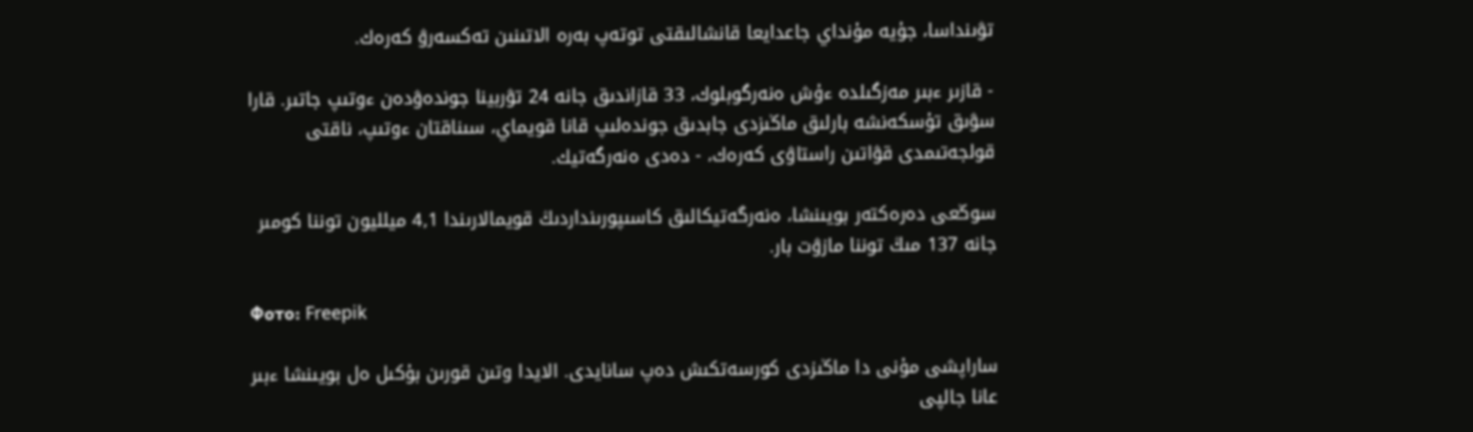تۋىنداسا، جۇيە مۇنداي جاعدايعا قانشالىقتى توتەپ بەرە الاتىنىن تەكسەرۋ كەرەك.

- قازىر ءبىر مەزگىلدە ءۇش ەنەرگوبلوك، 33 قازاندىق جانە 24 تۋربينا جوندەۋدەن ءوتىپ جاتىر. قارا سۋىق تۇسكەنشە بارلىق ماڭىزدى جابدىق جوندەلىپ قانا قويماي، سىناقتان ءوتىپ، ناقتى قولجەتىمدى قۋاتىن راستاۋى كەرەك، - دەدى ەنەرگەتيك.

سوڭعى دەرەكتەر بويىنشا، ەنەرگەتيكالىق كاسىپورىنداردىڭ قويمالارىندا 4,1 ميلليون توننا كومىر جانە 137 مىڭ توننا مازۋت بار.

Фото: Freepik

ساراپشى مۇنى دا ماڭىزدى كورسەتكىش دەپ سانايدى. الايدا وتىن قورىن بۇكىل ەل بويىنشا ءبىر عانا جالپى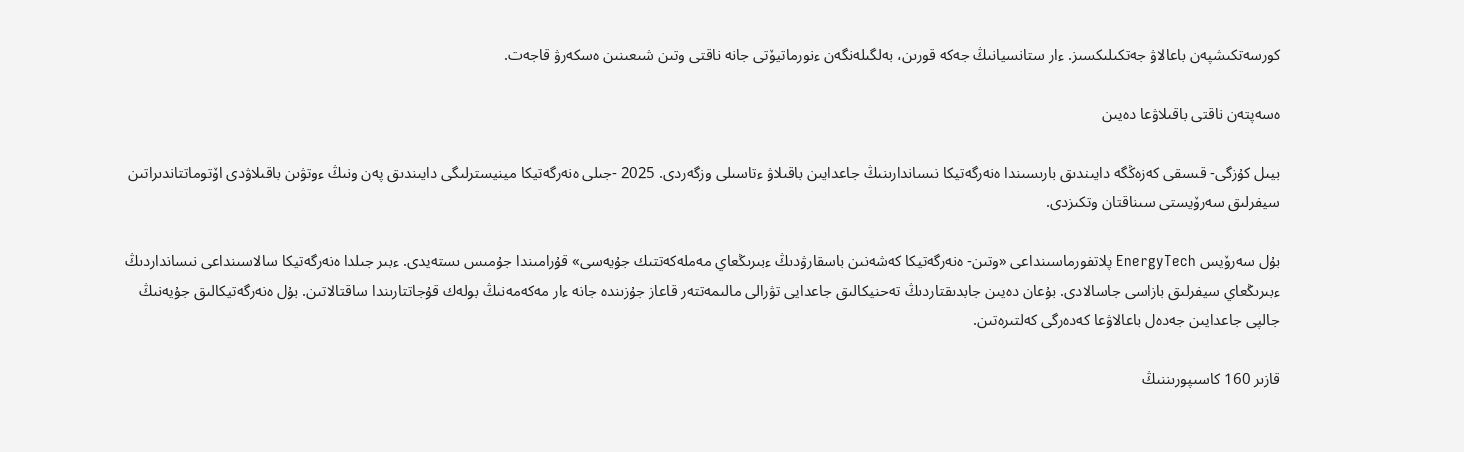كورسەتكىشپەن باعالاۋ جەتكىلىكسىز. ءار ستانسيانىڭ جەكە قورىن، بەلگىلەنگەن ءنورماتيۆتى جانە ناقتى وتىن شىعىنىن ەسكەرۋ قاجەت.

ەسەپتەن ناقتى باقىلاۋعا دەيىن

بيىل كۇزگى- قىسقى كەزەڭگە دايىندىق بارىسىندا ەنەرگەتيكا نىساندارىنىڭ جاعدايىن باقىلاۋ ءتاسىلى وزگەردى. 2025 -جىلى ەنەرگەتيكا مينيسترلىگى دايىندىق پەن ونىڭ ءوتۋىن باقىلاۋدى اۆتوماتتاندىراتىن سيفرلىق سەرۆيستى سىناقتان وتكىزدى.

بۇل سەرۆيس EnergyTech پلاتفورماسىنداعى «وتىن- ەنەرگەتيكا كەشەنىن باسقارۋدىڭ ءبىرىڭعاي مەملەكەتتىك جۇيەسى» قۇرامىندا جۇمىس ىستەيدى. ءبىر جىلدا ەنەرگەتيكا سالاسىنداعى نىسانداردىڭ ءبىرىڭعاي سيفرلىق بازاسى جاسالادى. بۇعان دەيىن جابدىقتاردىڭ تەحنيكالىق جاعدايى تۋرالى مالىمەتتەر قاعاز جۇزىندە جانە ءار مەكەمەنىڭ بولەك قۇجاتتارىندا ساقتالاتىن. بۇل ەنەرگەتيكالىق جۇيەنىڭ جالپى جاعدايىن جەدەل باعالاۋعا كەدەرگى كەلتىرەتىن.

قازىر 160 كاسىپورىننىڭ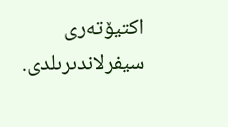اكتيۆتەرى سيفرلاندىرىلدى.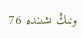ونىڭ ىشىندە 76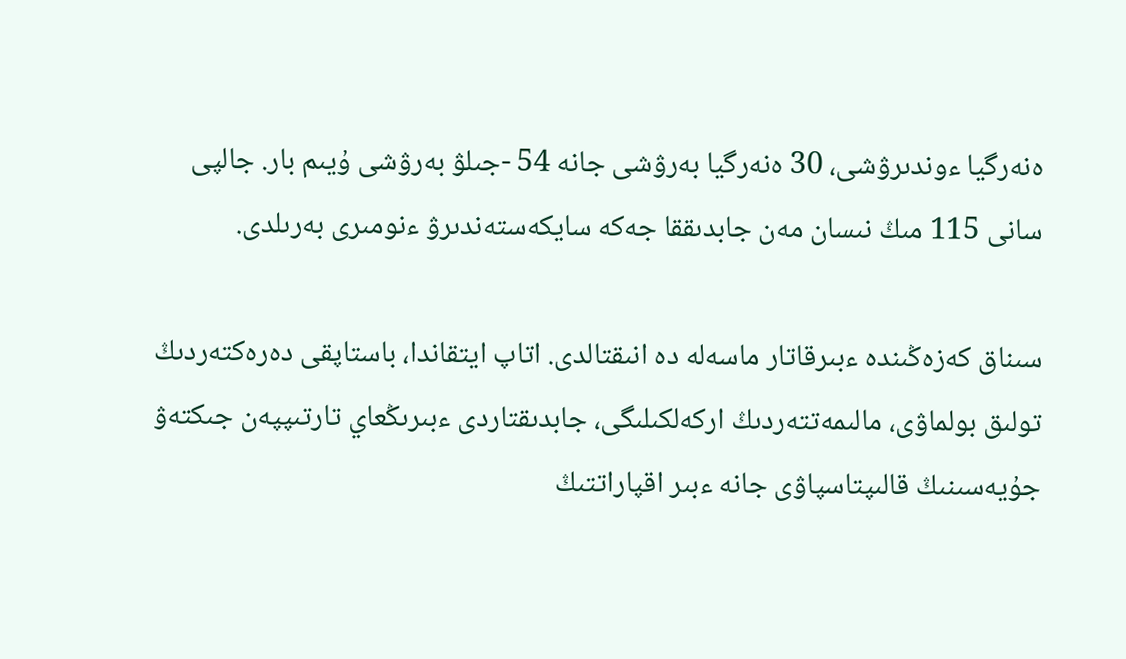ەنەرگيا ءوندىرۋشى، 30 ەنەرگيا بەرۋشى جانە 54 -جىلۋ بەرۋشى ۇيىم بار. جالپى سانى 115 مىڭ نىسان مەن جابدىققا جەكە سايكەستەندىرۋ ءنومىرى بەرىلدى.

سىناق كەزەڭىندە ءبىرقاتار ماسەلە دە انىقتالدى. اتاپ ايتقاندا، باستاپقى دەرەكتەردىڭ تولىق بولماۋى، مالىمەتتەردىڭ اركەلكىلىگى، جابدىقتاردى ءبىرىڭعاي تارتىپپەن جىكتەۋ جۇيەسىنىڭ قالىپتاسپاۋى جانە ءبىر اقپاراتتىڭ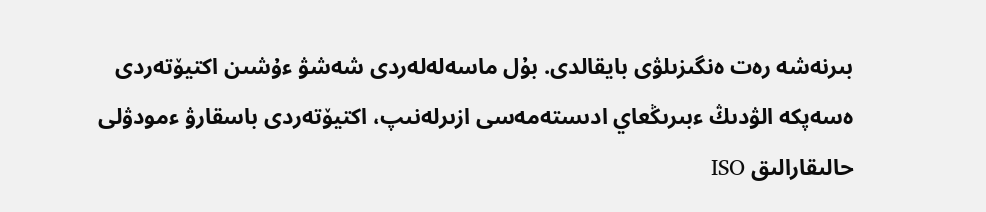بىرنەشە رەت ەنگىزىلۋى بايقالدى. بۇل ماسەلەلەردى شەشۋ ءۇشىن اكتيۆتەردى ەسەپكە الۋدىڭ ءبىرىڭعاي ادىستەمەسى ازىرلەنىپ، اكتيۆتەردى باسقارۋ ءمودۋلى حالىقارالىق ISO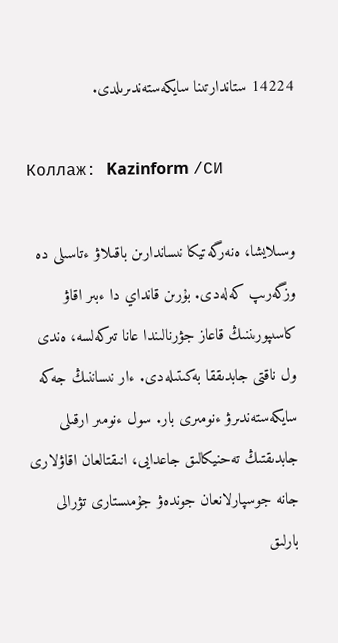14224 ستاندارتىنا سايكەستەندىرىلدى.

Коллаж: Kazinform /СИ

وسىلايشا، ەنەرگەتيكا نىساندارىن باقىلاۋ ءتاسىلى دە وزگەرىپ كەلەدى. بۇرىن قانداي دا ءبىر اقاۋ كاسىپورىننىڭ قاعاز جۋرنالىندا عانا تىركەلسە، ەندى ول ناقتى جابدىققا بەكىتىلەدى. ءار نىساننىڭ جەكە سايكەستەندىرۋ ءنومىرى بار. سول ءنومىر ارقىلى جابدىقتىڭ تەحنيكالىق جاعدايى، انىقتالعان اقاۋلارى جانە جوسپارلانعان جوندەۋ جۇمىستارى تۋرالى بارلىق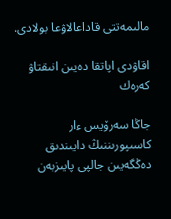مالىمەتتى قاداعالاۋعا بولادى.

اقاۋدى اپاتقا دەيىن انىقتاۋ كەرەك

جاڭا سەرۆيس ءار كاسىپورىننىڭ دايىندىق دەڭگەيىن جالپى پايىزبەن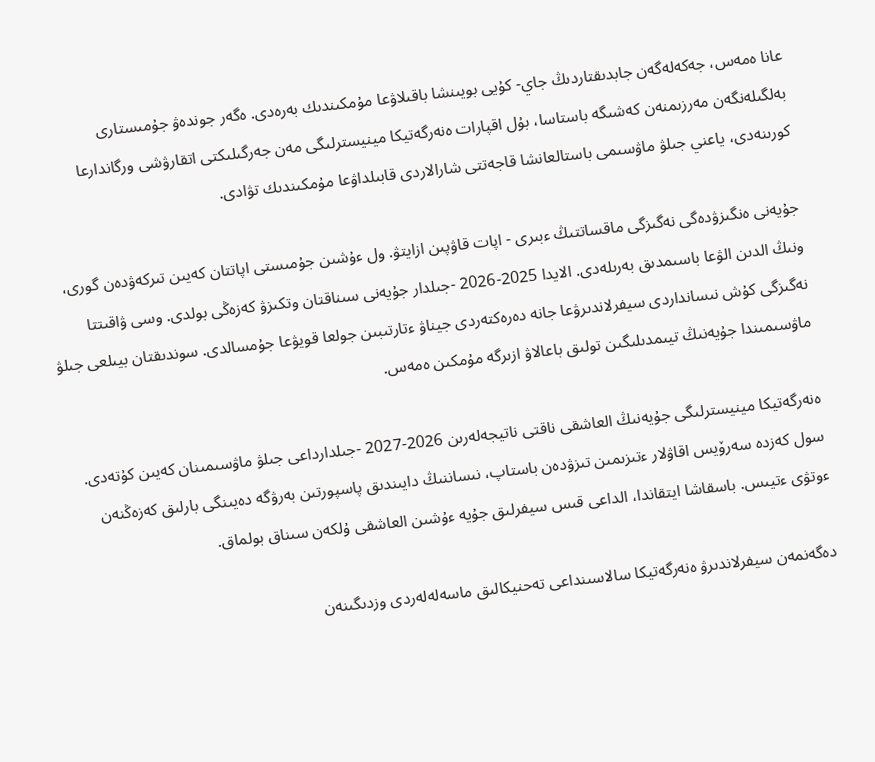عانا ەمەس، جەكەلەگەن جابدىقتاردىڭ جاي- كۇيى بويىنشا باقىلاۋعا مۇمكىندىك بەرەدى. ەگەر جوندەۋ جۇمىستارى بەلگىلەنگەن مەرزىمنەن كەشىگە باستاسا، بۇل اقپارات ەنەرگەتيكا مينيسترلىگى مەن جەرگىلىكتى اتقارۋشى ورگاندارعا كورىنەدى، ياعني جىلۋ ماۋسىمى باستالعانشا قاجەتتى شارالاردى قابىلداۋعا مۇمكىندىك تۋادى.

جۇيەنى ەنگىزۋدەگى نەگىزگى ماقساتتىڭ ءبىرى - اپات قاۋپىن ازايتۋ. ول ءۇشىن جۇمىستى اپاتتان كەيىن تىركەۋدەن گورى، ونىڭ الدىن الۋعا باسىمدىق بەرىلەدى. الايدا 2025-2026 -جىلدار جۇيەنى سىناقتان وتكىزۋ كەزەڭى بولدى. وسى ۋاقىتتا نەگىزگى كۇش نىسانداردى سيفرلاندىرۋعا جانە دەرەكتەردى جيناۋ ءتارتىبىن جولعا قويۋعا جۇمسالدى. سوندىقتان بيىلعى جىلۋ ماۋسىمىندا جۇيەنىڭ تيىمدىلىگىن تولىق باعالاۋ ازىرگە مۇمكىن ەمەس.

ەنەرگەتيكا مينيسترلىگى جۇيەنىڭ العاشقى ناقتى ناتيجەلەرىن 2026-2027 -جىلدارداعى جىلۋ ماۋسىمىنان كەيىن كۇتەدى. سول كەزدە سەرۆيس اقاۋلار ءتىزىمىن تىزۋدەن باستاپ، نىساننىڭ دايىندىق پاسپورتىن بەرۋگە دەيىنگى بارلىق كەزەڭنەن ءوتۋى ءتيىس. باسقاشا ايتقاندا، الداعى قىس سيفرلىق جۇيە ءۇشىن العاشقى ۇلكەن سىناق بولماق.

دەگەنمەن سيفرلاندىرۋ ەنەرگەتيكا سالاسىنداعى تەحنيكالىق ماسەلەلەردى وزدىگىنەن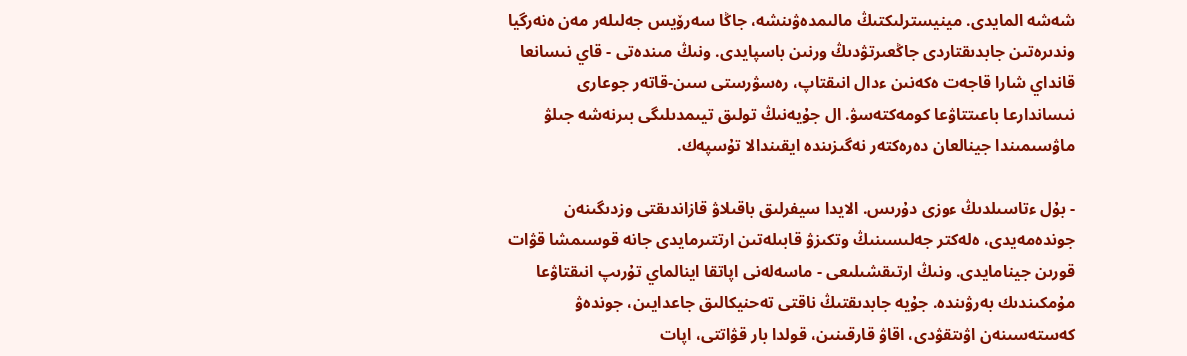شەشە المايدى. مينيسترلىكتىڭ مالىمدەۋىنشە، جاڭا سەرۆيس جەلىلەر مەن ەنەرگيا وندىرەتىن جابدىقتاردى جاڭعىرتۋدىڭ ورنىن باسپايدى. ونىڭ مىندەتى - قاي نىسانعا قانداي شارا قاجەت ەكەنىن ءدال انىقتاپ، رەسۋرستى سىن-قاتەر جوعارى نىساندارعا باعىتتاۋعا كومەكتەسۋ. ال جۇيەنىڭ تولىق تيىمدىلىگى بىرنەشە جىلۋ ماۋسىمىندا جينالعان دەرەكتەر نەگىزىندە ايقىندالا تۇسپەك.

- بۇل ءتاسىلدىڭ ءوزى دۇرىس. الايدا سيفرلىق باقىلاۋ قازاندىقتى وزدىگىنەن جوندەمەيدى، ەلەكتر جەلىسىنىڭ وتكىزۋ قابىلەتىن ارتتىرمايدى جانە قوسىمشا قۋات قورىن جينامايدى. ونىڭ ارتىقشىلىعى - ماسەلەنى اپاتقا اينالماي تۇرىپ انىقتاۋعا مۇمكىندىك بەرۋىندە. جۇيە جابدىقتىڭ ناقتى تەحنيكالىق جاعدايىن، جوندەۋ كەستەسىنەن اۋىتقۋدى، اقاۋ قارقىنىن، قولدا بار قۋاتتى، اپات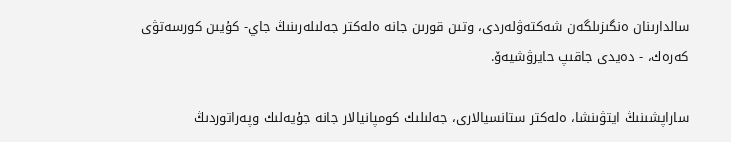سالدارىنان ەنگىزىلگەن شەكتەۋلەردى، وتىن قورىن جانە ەلەكتر جەلىلەرىنىڭ جاي- كۇيىن كورسەتۋى كەرەك، - دەيدى جاقىپ حايرۋشيەۆ.

ساراپشىنىڭ ايتۋىنشا، ەلەكتر ستانسيالارى، جەلىلىك كومپانيالار جانە جۇيەلىك وپەراتوردىڭ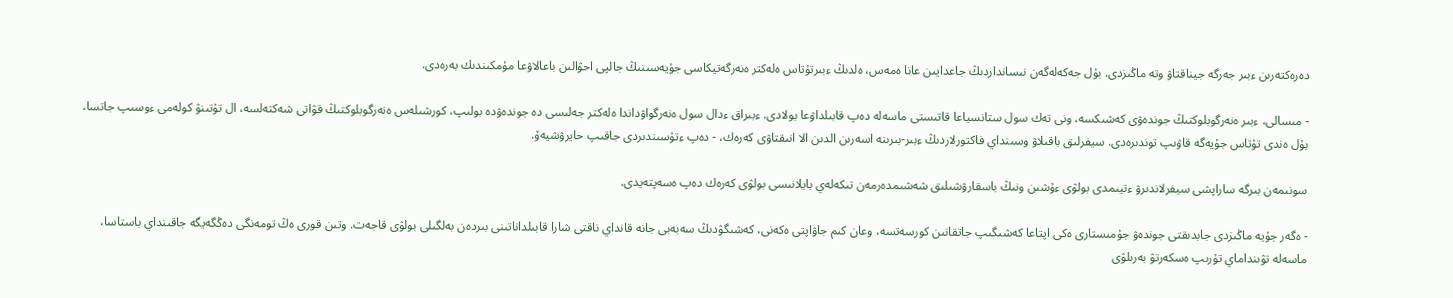دەرەكتەرىن ءبىر جەرگە جيناقتاۋ وتە ماڭىزدى. بۇل جەكەلەگەن نىسانداردىڭ جاعدايىن عانا ەمەس، ەلدىڭ ءبىرتۇتاس ەلەكتر ەنەرگەتيكاسى جۇيەسىنىڭ جالپى احۋالىن باعالاۋعا مۇمكىندىك بەرەدى.

- مىسالى، ءبىر ەنەرگوبلوكتىڭ جوندەۋى كەشىكسە، ونى تەك سول ستانسياعا قاتىستى ماسەلە دەپ قابىلداۋعا بولادى. ءبىراق ءدال سول ەنەرگواۋداندا ەلەكتر جەلىسى دە جوندەۋدە بولىپ، كورشىلەس ەنەرگوبلوكتىڭ قۋاتى شەكتەلسە، ال تۇتىنۋ كولەمى ءوسىپ جاتسا، بۇل ەندى تۇتاس جۇيەگە قاۋىپ توندىرەدى. سيفرلىق باقىلاۋ وسىنداي فاكتورلاردىڭ ءبىر-بىرىنە اسەرىن الدىن الا انىقتاۋى كەرەك، - دەپ ءتۇسىندىردى جاقىپ حايرۋشيەۆ.

سونىمەن بىرگە ساراپشى سيفرلاندىرۋ ءتيىمدى بولۋى ءۇشىن ونىڭ باسقارۋشىلىق شەشىمدەرمەن تىكەلەي بايلانىسى بولۋى كەرەك دەپ ەسەپتەيدى.

- ەگەر جۇيە ماڭىزدى جابدىقتى جوندەۋ جۇمىستارى ەكى اپتاعا كەشىگىپ جاتقانىن كورسەتسە، وعان كىم جاۋاپتى ەكەنى، كەشىگۋدىڭ سەبەبى جانە قانداي ناقتى شارا قابىلداناتىنى بىردەن بەلگىلى بولۋى قاجەت. وتىن قورى ەڭ تومەنگى دەڭگەيگە جاقىنداي باستاسا، ماسەلە تۋىنداماي تۇرىپ ەسكەرتۋ بەرىلۋى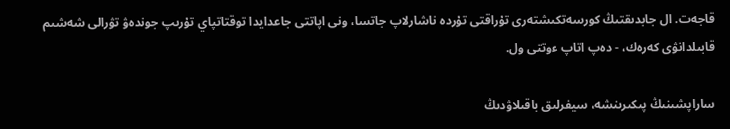قاجەت. ال جابدىقتىڭ كورسەتكىشتەرى تۇراقتى تۇردە ناشارلاپ جاتسا، ونى اپاتتى جاعدايدا توقتاتپاي تۇرىپ جوندەۋ تۋرالى شەشىم قابىلدانۋى كەرەك، - دەپ اتاپ ءوتتى ول.

ساراپشىنىڭ پىكىرىنشە، سيفرلىق باقىلاۋدىڭ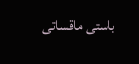باستى ماقساتى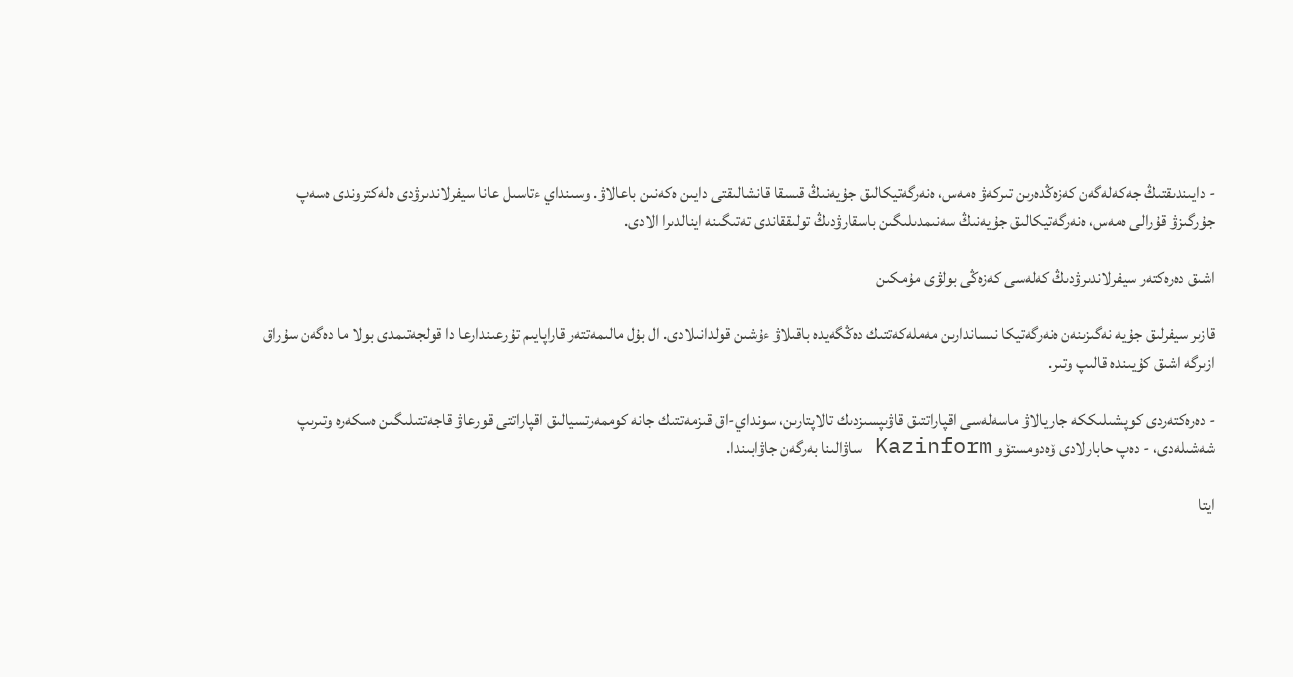- دايىندىقتىڭ جەكەلەگەن كەزەڭدەرىن تىركەۋ ەمەس، ەنەرگەتيكالىق جۇيەنىڭ قىسقا قانشالىقتى دايىن ەكەنىن باعالاۋ. وسىنداي ءتاسىل عانا سيفرلاندىرۋدى ەلەكتروندى ەسەپ جۇرگىزۋ قۇرالى ەمەس، ەنەرگەتيكالىق جۇيەنىڭ سەنىمدىلىگىن باسقارۋدىڭ تولىققاندى تەتىگىنە اينالدىرا الادى.

اشىق دەرەكتەر سيفرلاندىرۋدىڭ كەلەسى كەزەڭى بولۋى مۇمكىن

قازىر سيفرلىق جۇيە نەگىزىنەن ەنەرگەتيكا نىساندارىن مەملەكەتتىك دەڭگەيدە باقىلاۋ ءۇشىن قولدانىلادى. ال بۇل مالىمەتتەر قاراپايىم تۇرعىندارعا دا قولجەتىمدى بولا ما دەگەن سۇراق ازىرگە اشىق كۇيىندە قالىپ وتىر.

- دەرەكتەردى كوپشىلىككە جاريالاۋ ماسەلەسى اقپاراتتىق قاۋىپسىزدىك تالاپتارىن، سونداي-اق قىزمەتتىك جانە كوممەرتسيالىق اقپاراتتى قورعاۋ قاجەتتىلىگىن ەسكەرە وتىرىپ شەشىلەدى، - دەپ حابارلادى ۆەدومستۆو Kazinform ساۋالىنا بەرگەن جاۋابىندا.

ايتا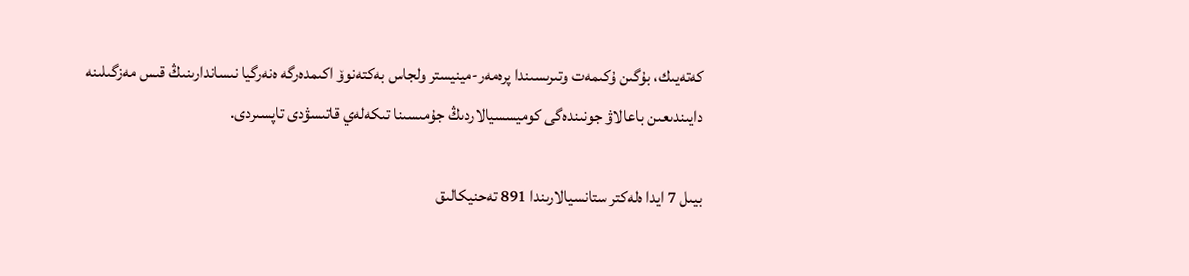كەتەيىك، بۇگىن ۇكىمەت وتىرىسىندا پرەمەر-مينيستر ولجاس بەكتەنوۆ اكىمدەرگە ەنەرگيا نىساندارىنىڭ قىس مەزگىلىنە دايىندىعىن باعالاۋ جونىندەگى كوميسسيالاردىڭ جۇمىسىنا تىكەلەي قاتىسۋدى تاپسىردى.

بيىل 7 ايدا ەلەكتر ستانسيالارىندا 891 تەحنيكالىق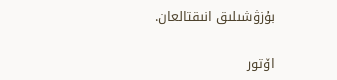بۇزۋشىلىق انىقتالعان.

اۆتور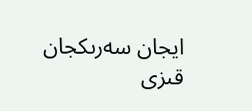ايجان سەرىكجان قىزى